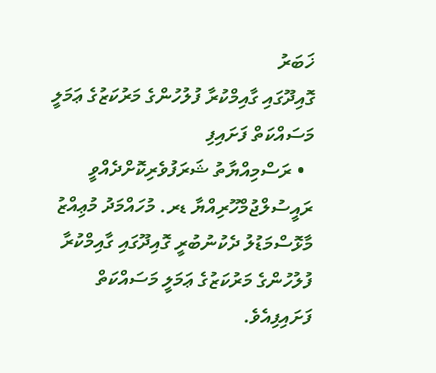ޚަބަރު
ގޮއިދޫގައި ގާއިމްކުރާ ފުލުހުންގެ މަރުކަޒުގެ ޢަމަލީ މަސައްކަތް ފަށައިފި
  • ރަސްމިއްޔާތު ޝަރަފުވެރިކޮށްދެއްވީ ރައީސުލްޖުމްހޫރިއްޔާ ޑރ. މުހައްމަދު މުޢިއްޒު
މާޅޮސްމަޑުލު ދެކުނުބުރީ ގޮއިދޫގައި ގާއިމްކުރާ ފުލުހުންގެ މަރުކަޒުގެ ޢަމަލީ މަސައްކަތް ފަށައިފިއެވެ.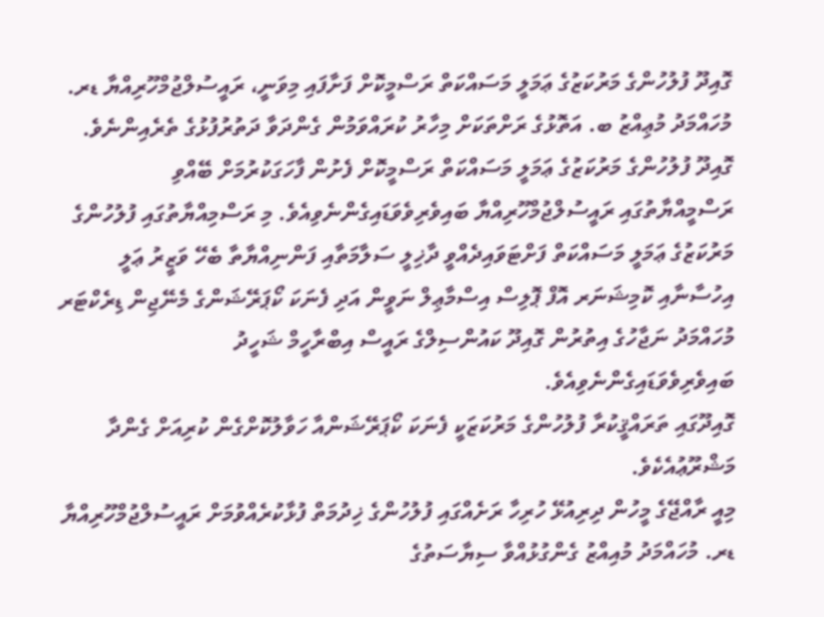ގޮއިދޫ ފުލުހުންގެ މަރުކަޒުގެ ޢަމަލީ މަސައްކަތް ރަސްމީކޮށް ފަށާފައި މިވަނީ، ރައީސުލްޖުމްހޫރިއްޔާ ޑރ. މުހައްމަދު މުޢިއްޒު ބ. އަތޮޅުގެ ރަށްތަކަށް މިހާރު ކުރައްވަމުން ގެންދަވާ ދަތުރުފުޅުގެ ތެރެއިންނެވެ.
ގޮއިދޫ ފުލުހުންގެ މަރުކަޒުގެ ޢަމަލީ މަސައްކަތް ރަސްމީކޮށް ފެށުން ފާހަގަކުރުމަށް ބޭއްވި ރަސްމީއްޔާތުގައި ރައީސުލްޖުމްހޫރިއްޔާ ބައިވެރިވެވަޑައިގެންނެވިއެވެ. މި ރަސްމިއްޔާތުގައި ފުލުހުންގެ މަރުކަޒުގެ ޢަމަލީ މަސައްކަތް ފަށްޓަވައިދެއްވީ ދާޚިލީ ސަލާމަތާއި ފަންނިއްޔާތާ ބެހޭ ވަޒީރު ޢަލީ އިހުސާނާއި ކޮމިޝަނަރ އޮފް ޕޮލިސް އިސްމާޢިލް ނަވީން އަދި ފެނަކަ ކޯޕަރޭޝަންގެ މެނޭޖިން ޑިރެކްޓަރ މުހައްމަދު ނަޖާހުގެ އިތުރުން ގޮއިދޫ ކައުންސިލްގެ ރައީސް އިބްރާހީމް ޝަހީދު ބައިވެރިވެވަޑައިގެންނެވިއެވެ.
ގޮއިދޫގައި ތަރައްޤީކުރާ ފުލުހުންގެ މަރުކަޒަކީ ފެނަކަ ކޯޕަރޭޝަންއާ ހަވާލުކޮށްގެން ކުރިއަށް ގެންދާ މަޝްރޫޢުއެކެވެ.
މިއީ ރާއްޖޭގެ މީހުން ދިރިއުޅޭ ހުރިހާ ރަށެއްގައި ފުލުހުންގެ ޚިދުމަތް ފުޅާކުރެއްވުމަށް ރައީސުލްޖުމްހޫރިއްޔާ ޑރ. މުހައްމަދު މުއިއްޒު ގެންގުޅުއްވާ ސިޔާސަތުގެ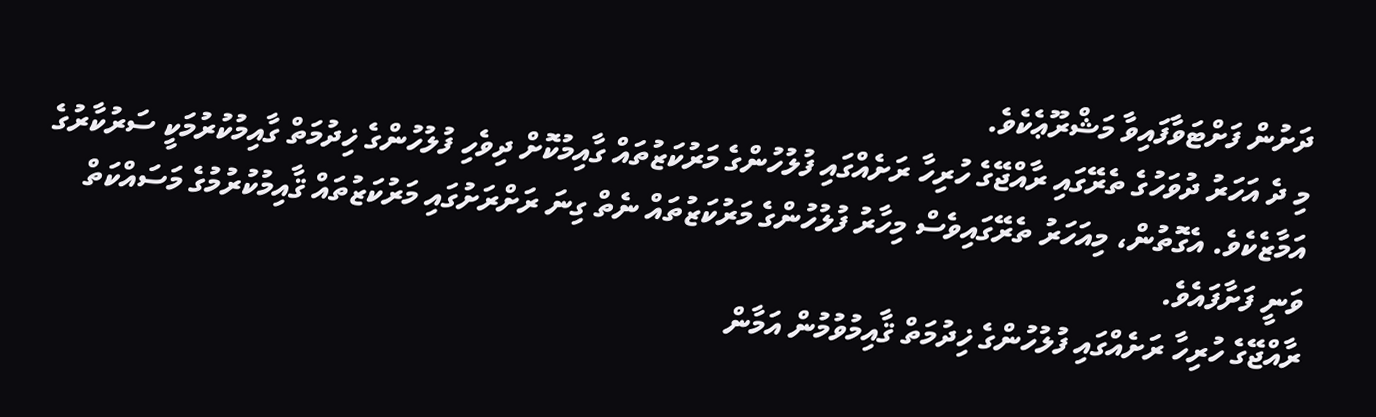ދަށުން ފަށްޓަވާފައިވާ މަޝްރޫޢެކެވެ.
މި ދެ އަހަރު ދުވަހުގެ ތެރޭގައި ރާއްޖޭގެ ހުރިހާ ރަށެއްގައި ފުލުހުންގެ މަރުކަޒުތައް ގާއިމުކޮށް ދިވެހި ފުލުހުންގެ ޚިދުމަތް ގާއިމުކުރުމަކީ ސަރުކާރުގެ އަމާޒެކެވެ. އެގޮތުން، މިއަހަރު ތެރޭގައިވެސް މިހާރު ފުލުހުންގެ މަރުކަޒުތައް ނެތް ގިނަ ރަށްރަށުގައި މަރުކަޒުތައް ޤާއިމުކުރުމުގެ މަސައްކަތް ވަނީ ފަށާފައެވެ.
ރާއްޖޭގެ ހުރިހާ ރަށެއްގައި ފުލުހުންގެ ޚިދުމަތް ޤާއިމުވުމުން އަމާން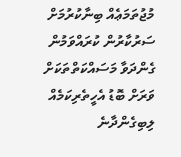މުޖުތަމަޢެއް ބިނާކުރުމަށް ސަރުކާރުން ކުރައްވަމުން ގެންދަވާ މަސައްކަތްތަކަށް ވަރަށް ބޮޑު އެހީތެރިކަމެއް ލިބިގެންދާނެ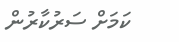ކަމަށް ސަރުކާރުން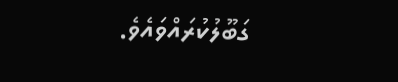ގަބޫލުކުރައްވައެވެ.